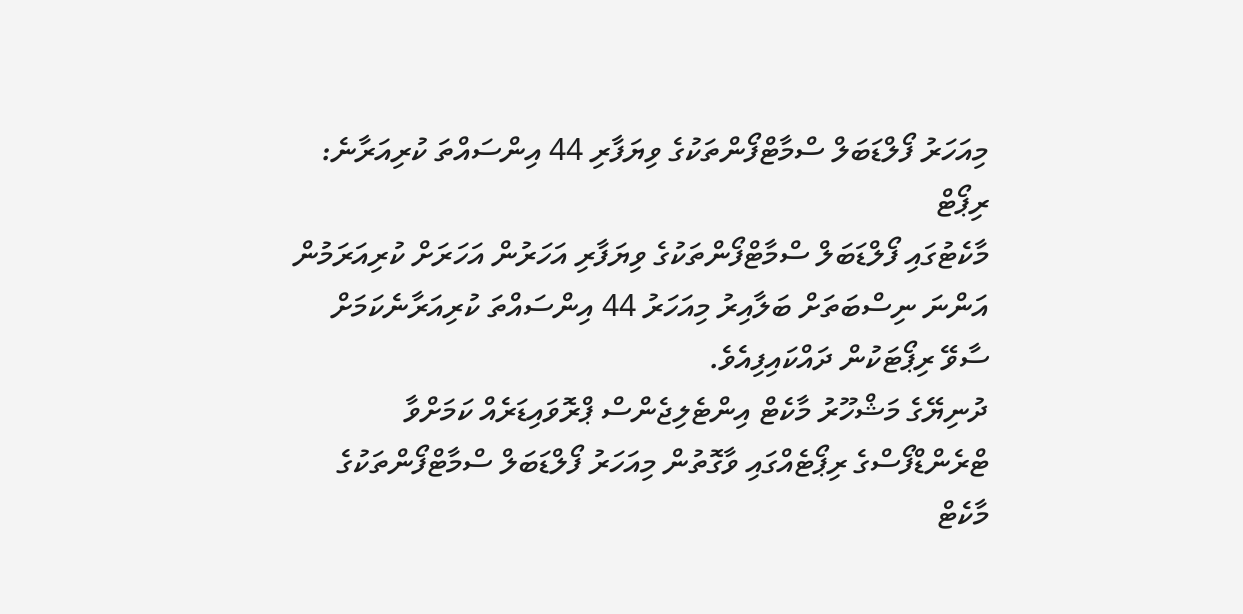މިއަހަރު ފޯލްޑަބަލް ސްމާޓްފޯންތަކުގެ ވިޔަފާރި 44 އިންސައްތަ ކުރިއަރާނެ: ރިޕޯޓް
މާކެޓުގައި ފޯލްޑަބަލް ސްމާޓްފޯންތަކުގެ ވިޔަފާރި އަހަރުން އަހަރަށް ކުރިއަރަމުން އަންނަ ނިސްބަތަށް ބަލާއިރު މިއަހަރު 44 އިންސައްތަ ކުރިއަރާނެކަމަށް ސާވޭ ރިޕޯޓަކުން ދައްކައިފިއެވެ.
ދުނިޔޭގެ މަޝްހޫރު މާކެޓް އިންޓެލިޖެންސް ޕްރޮވައިޑަރެއް ކަމަށްވާ ޓްރެންޑްފޯސްގެ ރިޕޯޓެއްގައި ވާގޮތުން މިއަހަރު ފޯލްޑަބަލް ސްމާޓްފޯންތަކުގެ މާކެޓް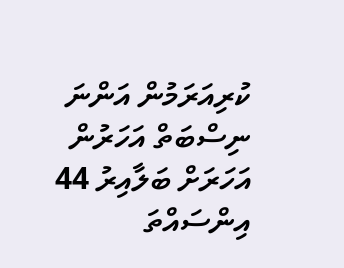ކުރިއަރަމުން އަންނަ ނިސްބަތް އަހަރުން އަހަރަށް ބަލާއިރު 44 އިންސައްތަ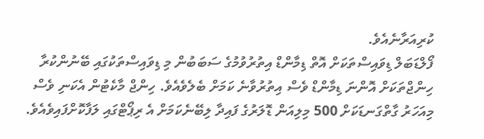ކުރިއަރާނެއެވެ.
ފޯލްޑަބަލް ޑިވައިސްތަކަށް އޮތް ޑިމާންޑް އިތުރުވުމުގެ ސަބަބުން މި ޑިވައިސްތަކުގައި ބޭނުންކުރާ ހިންޖްތަކަށް އޮންނަ ޑިމާންޑް ވެސް އިތުރުވާނެ ކަމަށް ބެލެވެއެވެ. ހިންޖް މާކެޓުން އެކަނި ވެސް މިއަހަރު ގާތްގަނޑަކަށް 500 މިލިއަން ޑޮލަރުގެ ފައިދާ ލިބޭނެކަމަށް އެ ރިޕޯޓްގައި ލަފާކޮށްފައިވެއެވެ.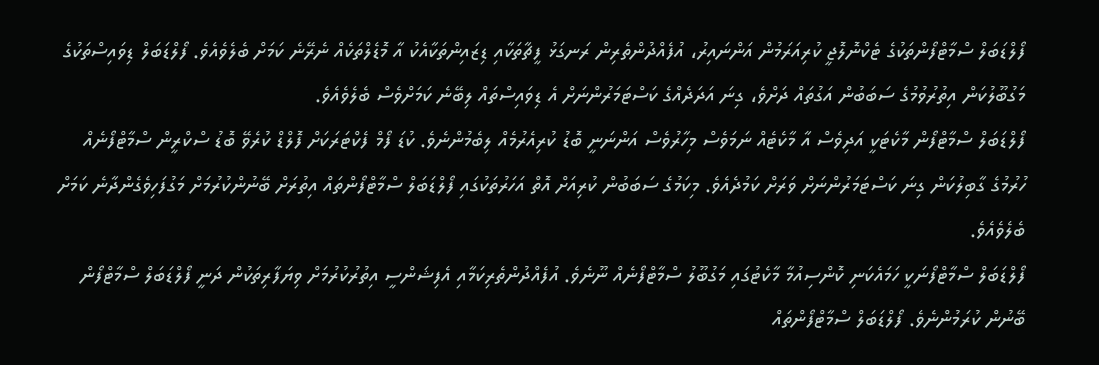ފޯލްޑަބަލް ސްމާޓްފޯންތަކުގެ ޓެކްނޮލޮޖީ ކުރިއަރަމުން އަންނައިރު، އުފެއްދުންތެރިން ރަނގަޅު ފީޗާތަކާއި ޑިޒައިންތަކާއެކު އާ މޮޑެލްތަކެއް ނެރޭނެ ކަމަށް ބެލެވެއެވެ. ފޯލްޑަބަލް ޑިވައިސްތަކުގެ މަގުބޫލުކަން އިތުރުވުމުގެ ސަބަބުން އަގުތައް ދަށްވެ، ގިނަ އަދަދެއްގެ ކަސްޓަމަރުންނަށް އެ ޑިވައިސްތައް ލިބޭނެ ކަމަށްވެސް ބެލެވެއެވެ.
ފޯލްޑަބަލް ސްމާޓްފޯން މާކެޓަކީ އަދިވެސް އާ މާކެޓެއް ނަމަވެސް މިހާރުވެސް އަންނަނީ ބޮޑު ކުރިއެރުމެއް ލިބެމުންނެވެ. ކުޑަ ފޯމް ފެކްޓަރަކަށް ފޮލްޑް ކުރެވޭ ބޮޑު ސްކްރީން ސްމާޓްފޯނެއް ހުރުމުގެ ގާބިލުކަން ގިނަ ކަސްޓަމަރުންނަށް ވަރަށް ކަމުދެއެވެ. މިކަމުގެ ސަބަބުން ކުރިއަށް އޮތް އަހަރުތަކުގައި ފޯލްޑަބަލް ސްމާޓްފޯންތައް އިތުރަށް ބޭނުންކުރުމަށް މަގުފަހިވެގެންދާނެ ކަމަށް ބެލެވެއެވެ.
ފޯލްޑަބަލް ސްމާޓްފޯނަކީ ހަމައެކަނި ކޮންސިއުމާ މާކެޓުގައި މަގުބޫލު ސްމާޓްފޯނެއް ނޫނެވެ. އުފެއްދުންތެރިކަމާއި އެފިޝަންސީ އިތުރުކުރުމަށް ވިޔަފާރިތަކުން ދަނީ ފޯލްޑަބަލް ސްމާޓްފޯން ބޭނުން ކުރަމުންނެވެ. ފޯލްޑަބަލް ސްމާޓްފޯންތައް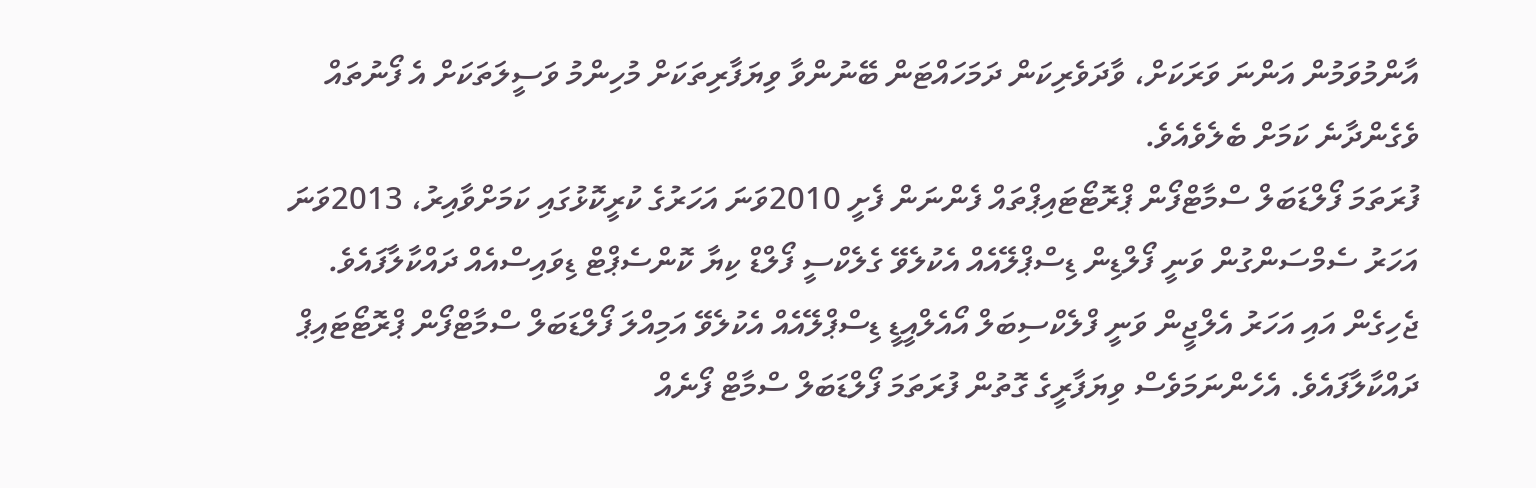އާންމުވަމުން އަންނަ ވަރަކަށް، ވާދަވެރިކަން ދަމަހައްޓަން ބޭނުންވާ ވިޔަފާރިތަކަށް މުހިންމު ވަސީލަތަކަށް އެ ފޯނުތައް ވެގެންދާނެ ކަމަށް ބެލެވެއެވެ.
ފުރަތަމަ ފޯލްޑަބަލް ސްމާޓްފޯން ޕްރޮޓޯޓައިޕްތައް ފެންނަން ފެށީ 2010ވަނަ އަހަރުގެ ކުރީކޮޅުގައި ކަމަށްވާއިރު، 2013ވަނަ އަހަރު ސެމްސަންގުން ވަނީ ފޯލްޑިން ޑިސްޕްލޭއެއް އެކުލެވޭ ގެލެކްސީ ފޯލްޑް ކިޔާ ކޮންސެޕްޓް ޑިވައިސްއެއް ދައްކާލާފައެވެ. ޖެހިގެން އައި އަހަރު އެލްޖީން ވަނީ ފްލެކްސިބަލް އޯއެލްއީޑީ ޑިސްޕްލޭއެއް އެކުލެވޭ އަމިއްލަ ފޯލްޑަބަލް ސްމާޓްފޯން ޕްރޮޓޯޓައިޕް ދައްކާލާފައެވެ. އެހެންނަމަވެސް ވިޔަފާރީގެ ގޮތުން ފުރަތަމަ ފޯލްޑަބަލް ސްމާޓް ފޯނެއް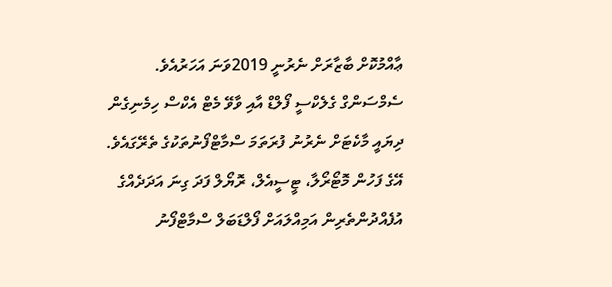ޢާއްމުކޮށް ބާޒާރަށް ނެރުނީ 2019ވަނަ އަހަރުއެވެ.
ސެމްސަންގް ގެލެކްސީ ފޯލްޑް އާއި ވާވޭ މެޓް އެކްސް ހިމެނިގެން ދިޔައީ މާކެޓަށް ނެރުނު ފުރަތަމަ ސްމާޓްފޯނުތަކުގެ ތެރޭގައެވެ. އޭގެ ފަހުން މޮޓޯރޯލާ، ޓީސީއެލް، ރޮޔޯލް ފަދަ ގިނަ އަދަދެއްގެ އުފެއްދުންތެރިން އަމިއްލައަށް ފޯލްޑަބަލް ސްމާޓްފޯނު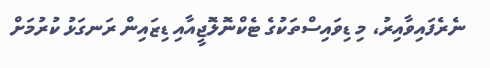ނެރެފައިވާއިރު، މި ޑިވައިސްތަކުގެ ޓެކްނޮލޮޖީއާއި ޑިޒައިން ރަނގަޅު ކުރުމަށް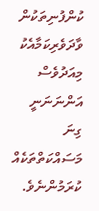ކުންފުނިތަކުން ވާދަވެރިކަމާއެކު މިއަދުވެސް އަންނަނަނީ ގިނަ މަސައްކަތްތަކެއް ކުރަމުންނެވެ.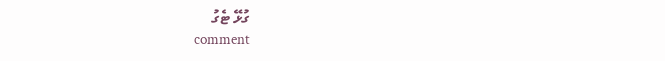ގުޅޭ ޓެގު
comment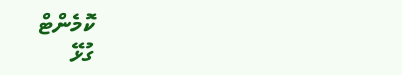ކޮމެންޓް
ގުޅޭ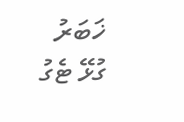ޚަބަރު
ގުޅޭ ޓެގު